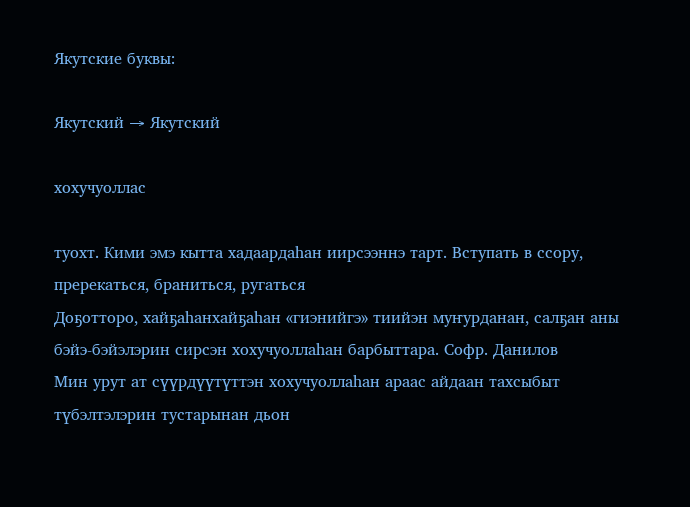Якутские буквы:

Якутский → Якутский

хохучуоллас

туохт. Кими эмэ кытта хадаардаһан иирсээннэ тарт. Вступать в ссору, пререкаться, браниться, ругаться
Доҕотторо, хайҕаһанхайҕаһан «гиэнийгэ» тиийэн муҥурданан, салҕан аны бэйэ-бэйэлэрин сирсэн хохучуоллаһан барбыттара. Софр. Данилов
Мин урут ат сүүрдүүтүттэн хохучуоллаһан араас айдаан тахсыбыт түбэлтэлэрин тустарынан дьон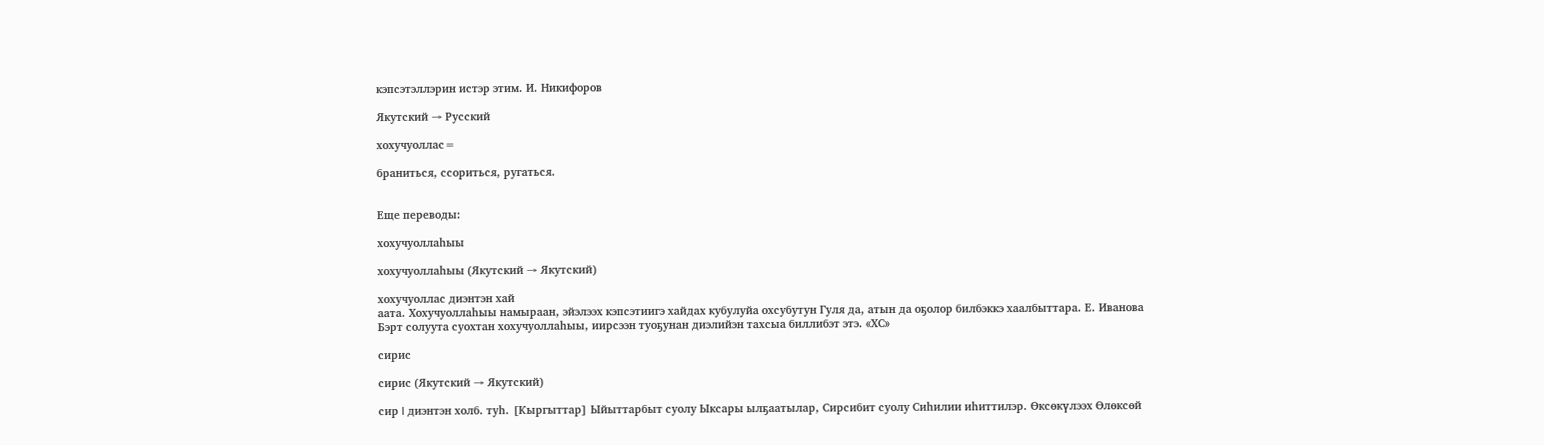кэпсэтэллэрин истэр этим. И. Никифоров

Якутский → Русский

хохучуоллас=

браниться, ссориться, ругаться.


Еще переводы:

хохучуоллаһыы

хохучуоллаһыы (Якутский → Якутский)

хохучуоллас диэнтэн хай
аата. Хохучуоллаһыы намыраан, эйэлээх кэпсэтиигэ хайдах кубулуйа охсубутун Гуля да, атын да оҕолор билбэккэ хаалбыттара. Е. Иванова
Бэрт солуута суохтан хохучуоллаһыы, иирсээн туоҕунан диэлийэн тахсыа биллибэт этэ. «ХС»

сирис

сирис (Якутский → Якутский)

сир I диэнтэн холб. туһ. [Кыргыттар] Ыйыттарбыт суолу Ыксары ылҕаатылар, Сирсибит суолу Сиһилии иһиттилэр. Өксөкүлээх Өлөксөй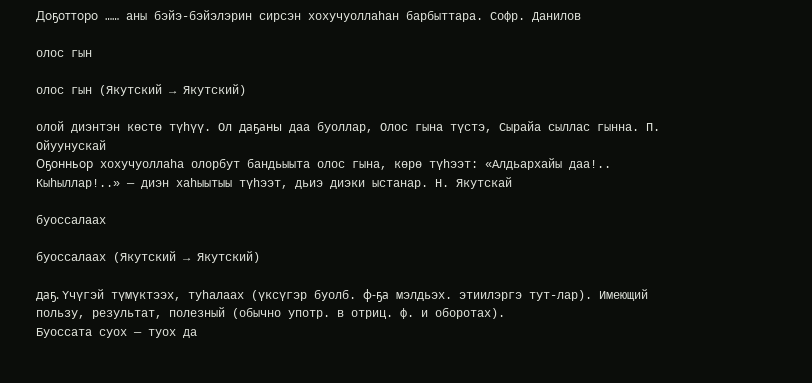Доҕотторо …… аны бэйэ-бэйэлэрин сирсэн хохучуоллаһан барбыттара. Софр. Данилов

олос гын

олос гын (Якутский → Якутский)

олой диэнтэн көстө түһүү. Ол даҕаны даа буоллар, Олос гына түстэ, Сырайа сыллас гынна. П. Ойуунускай
Оҕонньор хохучуоллаһа олорбут бандьыыта олос гына, көрө түһээт: «Алдьархайы даа!.. Кыһыллар!..» — диэн хаһыытыы түһээт, дьиэ диэки ыстанар. Н. Якутскай

буоссалаах

буоссалаах (Якутский → Якутский)

даҕ. Үчүгэй түмүктээх, туһалаах (үксүгэр буолб. ф-ҕа мэлдьэх. этиилэргэ тут-лар). Имеющий пользу, результат, полезный (обычно употр. в отриц. ф. и оборотах).
Буоссата суох — туох да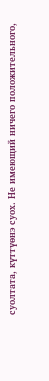суолтата, күттүөнэ суох. Не имеющий ничего положительного,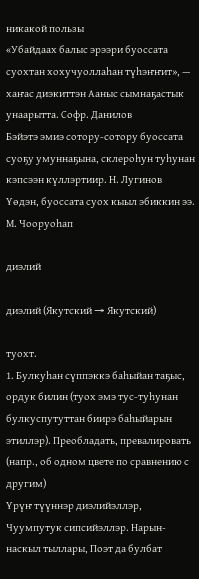никакой пользы
«Убайдаах балыс эрээри буоссата суохтан хохучуоллаһан түһэҥҥит», — хаҥас диэкиттэн Ааныс сымнаҕастык унаарытта. Софр. Данилов
Бэйэтэ эмиэ сотору-сотору буоссата суоҕу умуннаҕына, склероһун туһунан кэпсээн күллэртиир. Н. Лугинов
Үөдэн, буоссата суох кыыл эбиккин ээ. М. Чооруоһап

диэлий

диэлий (Якутский → Якутский)

туохт.
1. Булкуһан сүппэккэ баһыйан таҕыс, ордук билин (туох эмэ тус-туһунан булкуспутуттан биирэ баһыйарын этиллэр). Преобладать, превалировать (напр., об одном цвете по сравнению с другим)
Үрүҥ түүннэр диэлийэллэр, Чуумпутук сипсийэллэр. Нарын-наскыл тыллары, Поэт да булбат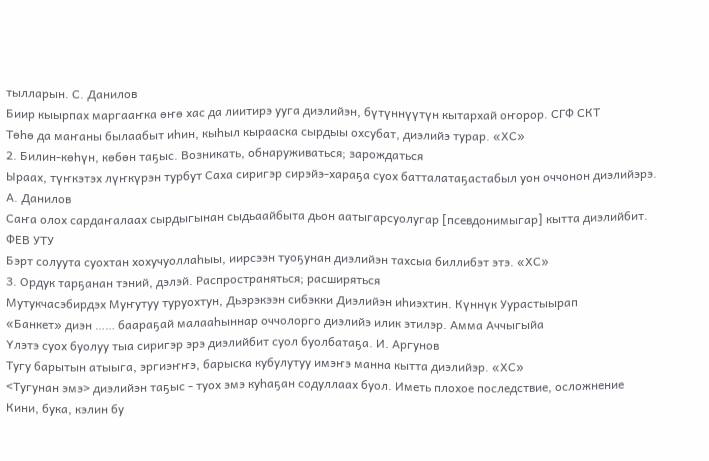тылларын. С. Данилов
Биир кыырпах маргааҥка өҥө хас да лиитирэ ууга диэлийэн, бүтүннүүтүн кытархай оҥорор. СГФ СКТ
Төһө да маҥаны былаабыт иһин, кыһыл кырааска сырдыы охсубат, диэлийэ турар. «ХС»
2. Билин-көһүн, көбөн таҕыс. Возникать, обнаруживаться; зарождаться
Ыраах, түҥкэтэх лүҥкүрэн турбут Саха сиригэр сирэйэ-хараҕа суох батталатаҕастабыл уон оччонон диэлийэрэ. А. Данилов
Саҥа олох сардаҥалаах сырдыгынан сыдьаайбыта дьон аатыгарсуолугар [псевдонимыгар] кытта диэлийбит. ФЕВ УТУ
Бэрт солуута суохтан хохучуоллаһыы, иирсээн туоҕунан диэлийэн тахсыа биллибэт этэ. «ХС»
3. Ордук тарҕанан тэний, дэлэй. Распространяться; расширяться
Мутукчасэбирдэх Муҥутуу туруохтун, Дьэрэкээн сибэкки Диэлийэн иһиэхтин. Күннүк Уурастыырап
«Банкет» диэн …… баараҕай малааһыннар оччолорго диэлийэ илик этилэр. Амма Аччыгыйа
Үлэтэ суох буолуу тыа сиригэр эрэ диэлийбит суол буолбатаҕа. И. Аргунов
Тугу барытын атыыга, эргиэҥҥэ, барыска кубулутуу имэҥэ манна кытта диэлийэр. «ХС»
<Тугунан эмэ> диэлийэн таҕыс - туох эмэ куһаҕан содуллаах буол. Иметь плохое последствие, осложнение
Кини, бука, кэлин бу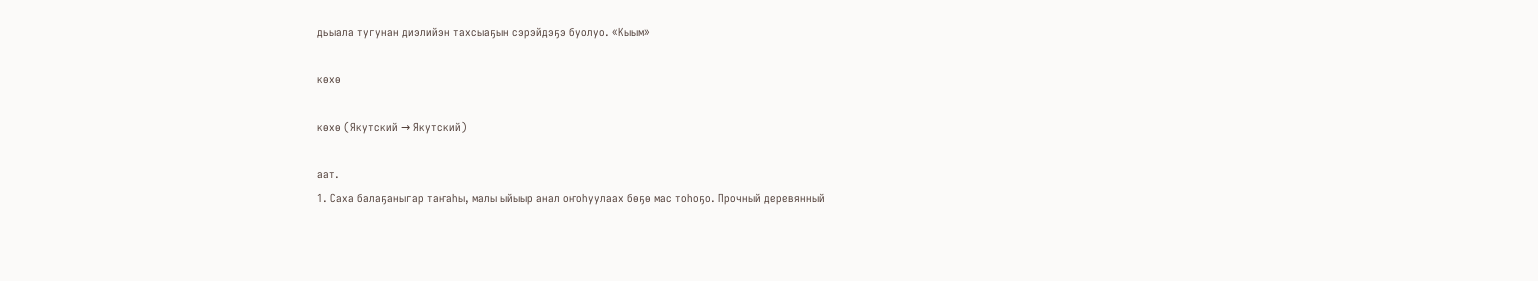дьыала тугунан диэлийэн тахсыаҕын сэрэйдэҕэ буолуо. «Кыым»

көхө

көхө (Якутский → Якутский)

аат.
1. Саха балаҕаныгар таҥаһы, малы ыйыыр анал оҥоһуулаах бөҕө мас тоһоҕо. Прочный деревянный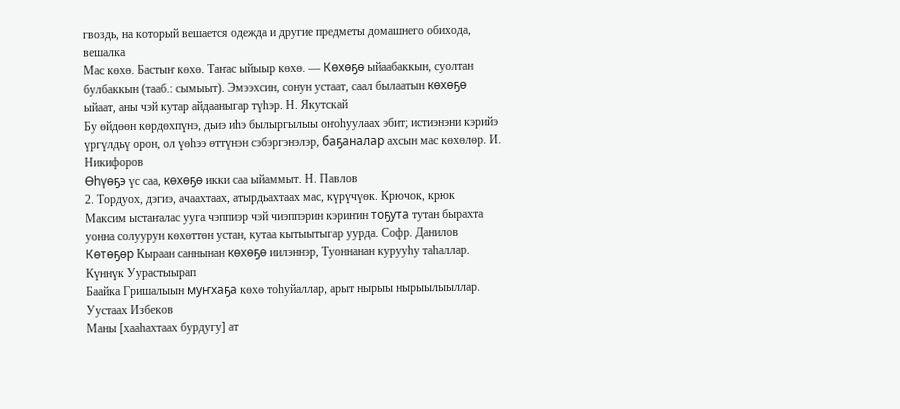гвоздь, на который вешается одежда и другие предметы домашнего обихода, вешалка
Мас көхө. Бастыҥ көхө. Таҥас ыйыыр көхө. — Көхөҕө ыйаабаккын, суолтан булбаккын (тааб.: сымыыт). Эмээхсин, сонун устаат, саал былаатын көхөҕө ыйаат, аны чэй кутар айдааныгар түһэр. Н. Якутскай
Бу өйдөөн көрдөхпүнэ, дьиэ иһэ былыргылыы оҥоһуулаах эбит; истиэнэни кэрийэ үргүлдьү орон, ол үөһээ өттүнэн сэбэргэнэлэр, баҕаналар ахсын мас көхөлөр. И. Никифоров
Өһүөҕэ үс саа, көхөҕө икки саа ыйаммыт. Н. Павлов
2. Тордуох, дэгиэ, ачаахтаах, атырдьахтаах мас, күрүчүөк. Крючок, крюк
Максим ыстаҥалас ууга чэппиэр чэй чиэппэрин кэриҥин тоҕута тутан бырахта уонна солуурун көхөттөн устан, кутаа кытыытыгар уурда. Софр. Данилов
Көтөҕөр Кыраан саннынан көхөҕө иилэннэр, Туоннанан курууһу таһаллар. Күннүк Уурастыырап
Баайка Гришалыын муҥхаҕа көхө тоһуйаллар, арыт нырыы нырыылыыллар. Уустаах Избеков
Маны [хааһахтаах бурдугу] ат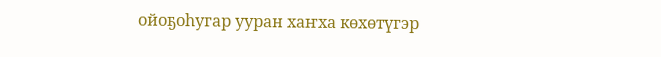ойоҕоһугар ууран хаҥха көхөтүгэр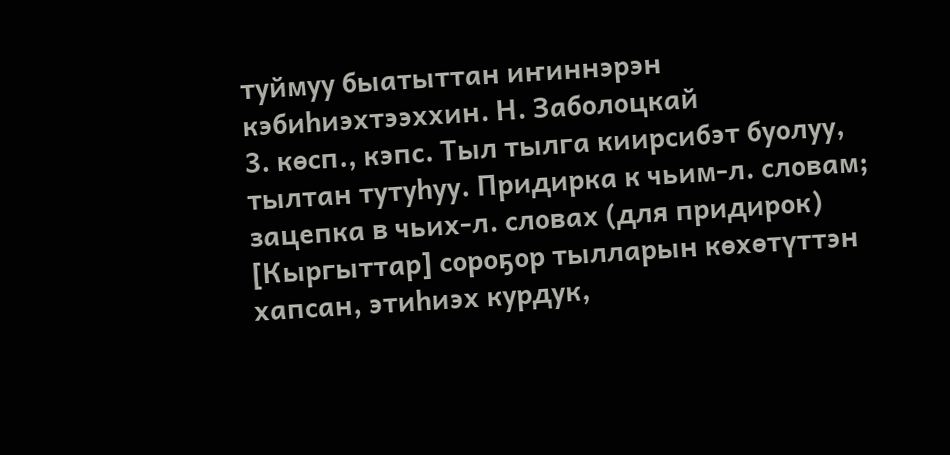туймуу быатыттан иҥиннэрэн кэбиһиэхтээххин. Н. Заболоцкай
3. көсп., кэпс. Тыл тылга киирсибэт буолуу, тылтан тутуһуу. Придирка к чьим-л. словам; зацепка в чьих-л. словах (для придирок)
[Кыргыттар] сороҕор тылларын көхөтүттэн хапсан, этиһиэх курдук,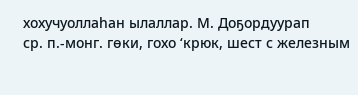хохучуоллаһан ылаллар. М. Доҕордуурап
ср. п.-монг. гөки, гохо ‘крюк, шест с железным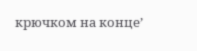крючком на конце’